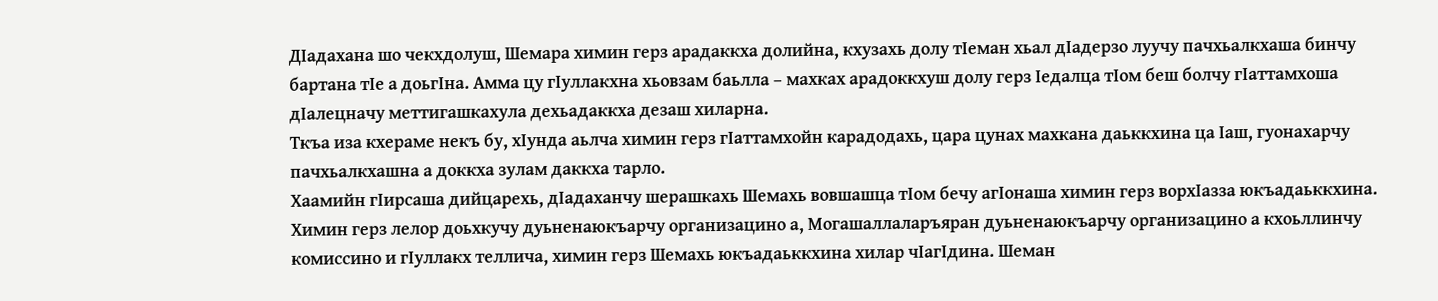ДIадахана шо чекхдолуш, Шемара химин герз арадаккха долийна, кхузахь долу тIеман хьал дIадерзо луучу пачхьалкхаша бинчу бартана тIе а доьгIна. Амма цу гIуллакхна хьовзам баьлла – махках арадоккхуш долу герз Iедалца тIом беш болчу гIаттамхоша дIалецначу меттигашкахула дехьадаккха дезаш хиларна.
Ткъа иза кхераме некъ бу, хIунда аьлча химин герз гIаттамхойн карадодахь, цара цунах махкана даьккхина ца Iаш, гуонахарчу пачхьалкхашна а доккха зулам даккха тарло.
Хаамийн гIирсаша дийцарехь, дIадаханчу шерашкахь Шемахь вовшашца тIом бечу агIонаша химин герз ворхIазза юкъадаьккхина. Химин герз лелор доьхкучу дуьненаюкъарчу организацино а, Могашаллаларъяран дуьненаюкъарчу организацино а кхоьллинчу комиссино и гIуллакх теллича, химин герз Шемахь юкъадаьккхина хилар чIагIдина. Шеман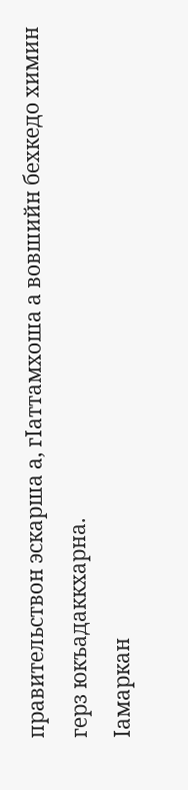правительствон эскарша а, гIаттамхоша а вовшийн бехкедо химин герз юкъадаккхарна.
Iамаркан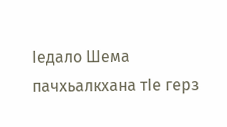Iедало Шема пачхьалкхана тIе герз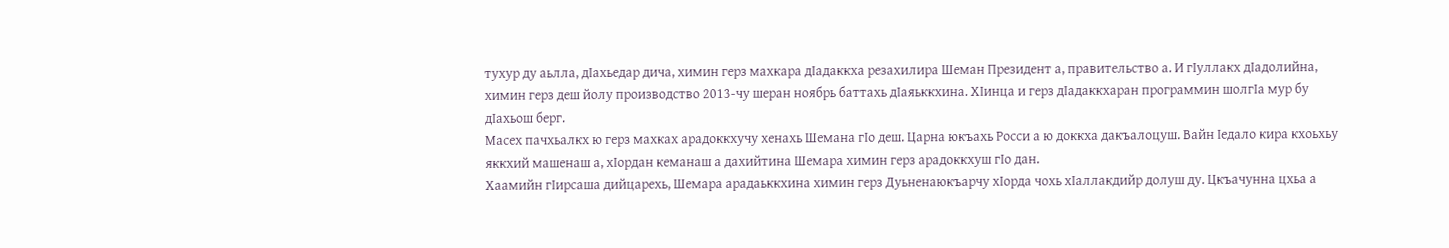тухур ду аьлла, дIахьедар дича, химин герз махкара дIадаккха резахилира Шеман Президент а, правительство а. И гIуллакх дIадолийна, химин герз деш йолу производство 2013-чу шеран ноябрь баттахь дIаяьккхина. ХIинца и герз дIадаккхаран программин шолгIа мур бу дIахьош берг.
Масех пачхьалкх ю герз махках арадоккхучу хенахь Шемана гIо деш. Царна юкъахь Росси а ю доккха дакъалоцуш. Вайн Iедало кира кхоьхьу яккхий машенаш а, хIордан кеманаш а дахийтина Шемара химин герз арадоккхуш гIо дан.
Хаамийн гIирсаша дийцарехь, Шемара арадаьккхина химин герз Дуьненаюкъарчу хIорда чохь хIаллакдийр долуш ду. Цкъачунна цхьа а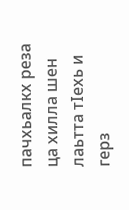пачхьалкх реза ца хилла шен лаьтта тIехь и герз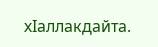хIаллакдайта.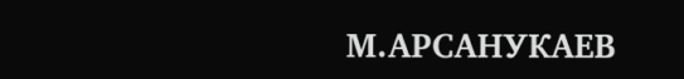М.АРСАНУКАЕВ